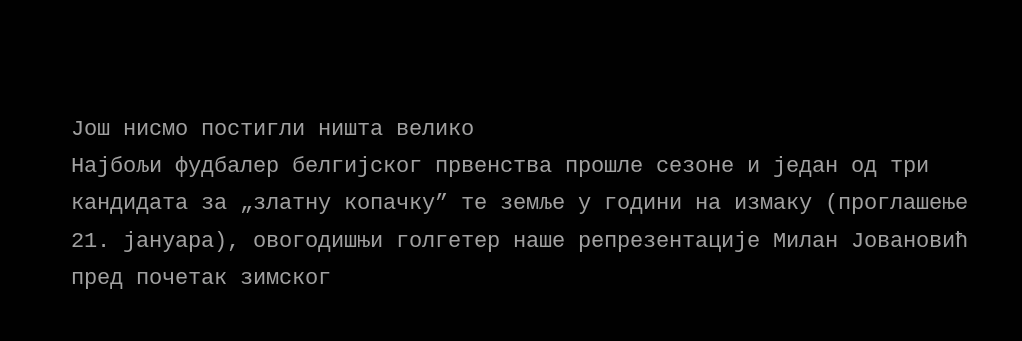Још нисмо постигли ништа велико
Најбољи фудбалер белгијског првенства прошле сезоне и један од три кандидата за „златну копачку” те земље у години на измаку (проглашење 21. јануара), овогодишњи голгетер наше репрезентације Милан Јовановић пред почетак зимског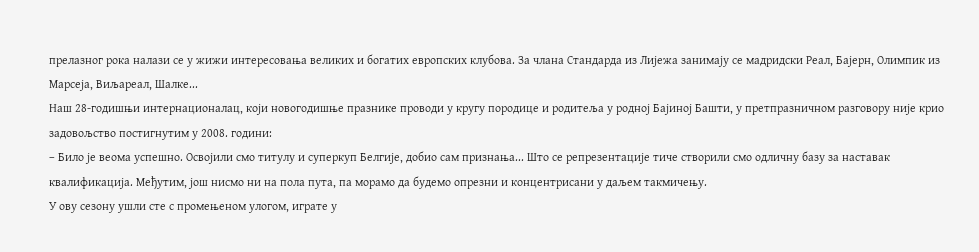прелазног рока налази се у жижи интересовања великих и богатих европских клубова. За члана Стандарда из Лијежа занимају се мадридски Реал, Бајерн, Олимпик из Марсеја, Виљареал, Шалке...
Наш 28-годишњи интернационалац, који новогодишње празнике проводи у кругу породице и родитеља у родној Бајиној Башти, у претпразничном разговору није крио задовољство постигнутим у 2008. години:
– Било је веома успешно. Освојили смо титулу и суперкуп Белгије, добио сам признања... Што се репрезентације тиче створили смо одличну базу за наставак квалификација. Међутим, још нисмо ни на пола пута, па морамо да будемо опрезни и концентрисани у даљем такмичењу.
У ову сезону ушли сте с промењеном улогом, играте у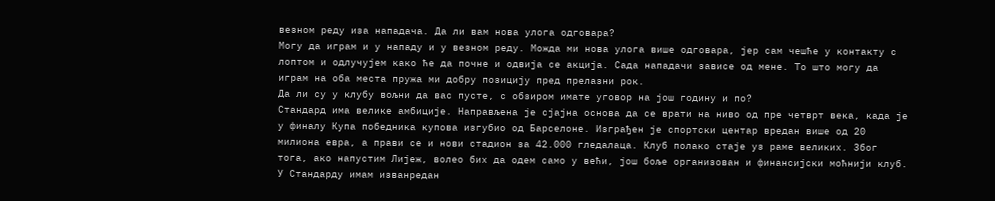везном реду иза нападача. Да ли вам нова улога одговара?
Могу да играм и у нападу и у везном реду. Можда ми нова улога више одговара, јер сам чешће у контакту с лоптом и одлучујем како ће да почне и одвија се акција. Сада нападачи зависе од мене. То што могу да играм на оба места пружа ми добру позицију пред прелазни рок.
Да ли су у клубу вољни да вас пусте, с обзиром имате уговор на још годину и по?
Стандард има велике амбиције. Направљена је сјајна основа да се врати на ниво од пре четврт века, када је у финалу Купа победника купова изгубио од Барселоне. Изграђен је спортски центар вредан више од 20 милиона евра, а прави се и нови стадион за 42.000 гледалаца. Клуб полако стаје уз раме великих. Због тога, ако напустим Лијеж, волео бих да одем само у већи, још боље организован и финансијски моћнији клуб. У Стандарду имам изванредан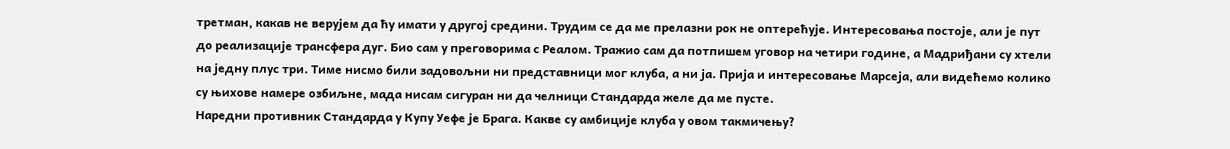третман, какав не верујем да ћу имати у другој средини. Трудим се да ме прелазни рок не оптерећује. Интересовања постоје, али је пут до реализације трансфера дуг. Био сам у преговорима с Реалом. Тражио сам да потпишем уговор на четири године, а Мадриђани су хтели на једну плус три. Тиме нисмо били задовољни ни представници мог клуба, а ни ја. Прија и интересовање Марсеја, али видећемо колико су њихове намере озбиљне, мада нисам сигуран ни да челници Стандарда желе да ме пусте.
Наредни противник Стандарда у Купу Уефе је Брага. Какве су амбиције клуба у овом такмичењу?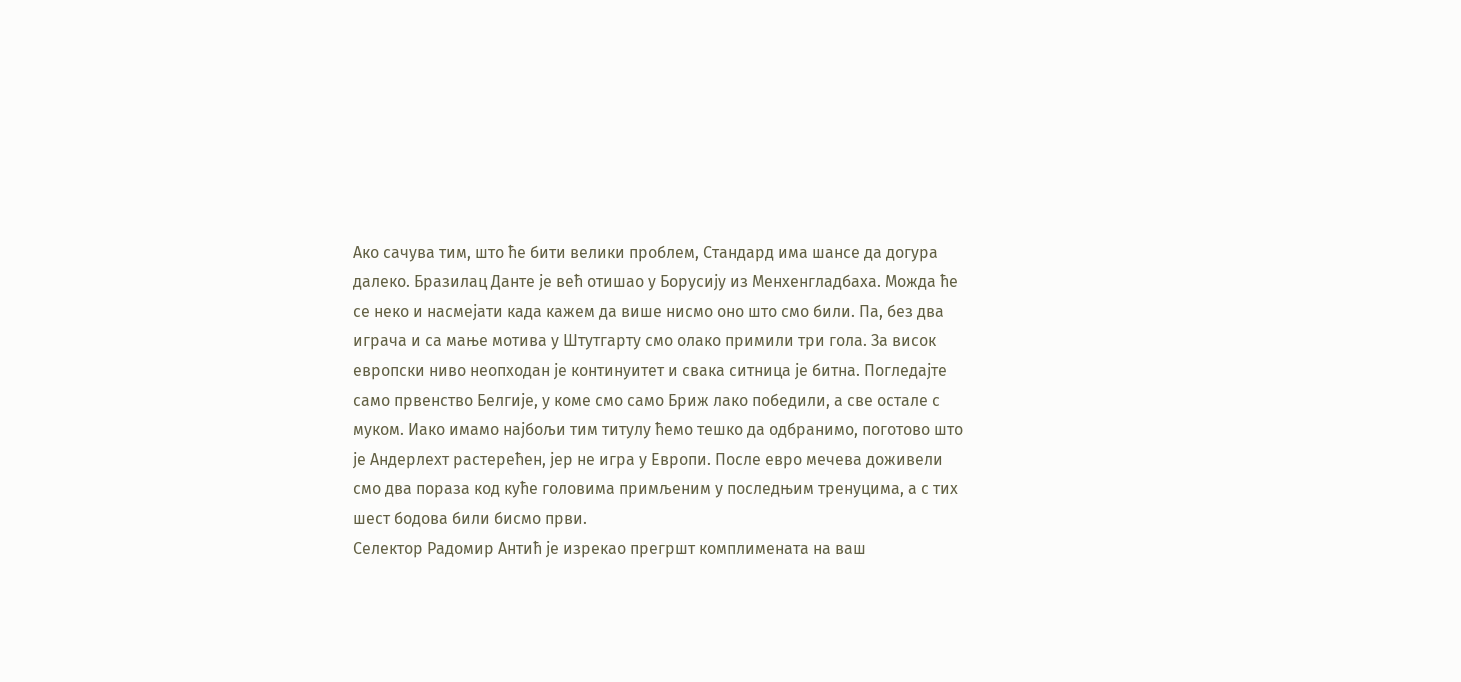Ако сачува тим, што ће бити велики проблем, Стандард има шансе да догура далеко. Бразилац Данте је већ отишао у Борусију из Менхенгладбаха. Можда ће се неко и насмејати када кажем да више нисмо оно што смо били. Па, без два играча и са мање мотива у Штутгарту смо олако примили три гола. За висок европски ниво неопходан је континуитет и свака ситница је битна. Погледајте само првенство Белгије, у коме смо само Бриж лако победили, а све остале с муком. Иако имамо најбољи тим титулу ћемо тешко да одбранимо, поготово што је Андерлехт растерећен, јер не игра у Европи. После евро мечева доживели смо два пораза код куће головима примљеним у последњим тренуцима, а с тих шест бодова били бисмо први.
Селектор Радомир Антић је изрекао прегршт комплимената на ваш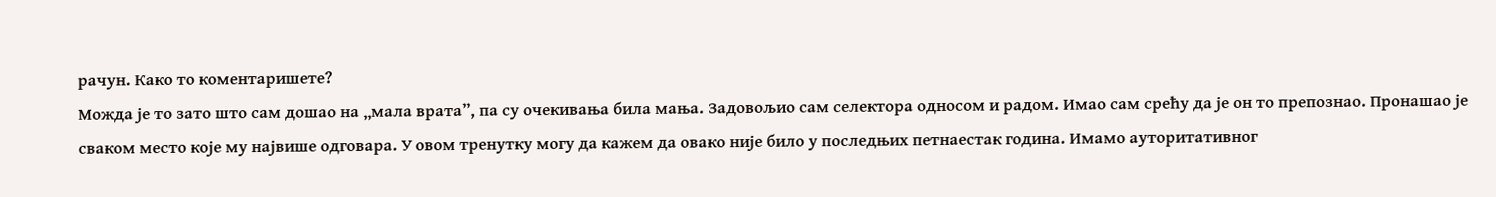рачун. Како то коментаришете?
Можда је то зато што сам дошао на „мала врата”, па су очекивања била мања. Задовољио сам селектора односом и радом. Имао сам срећу да је он то препознао. Пронашао је сваком место које му највише одговара. У овом тренутку могу да кажем да овако није било у последњих петнаестак година. Имамо ауторитативног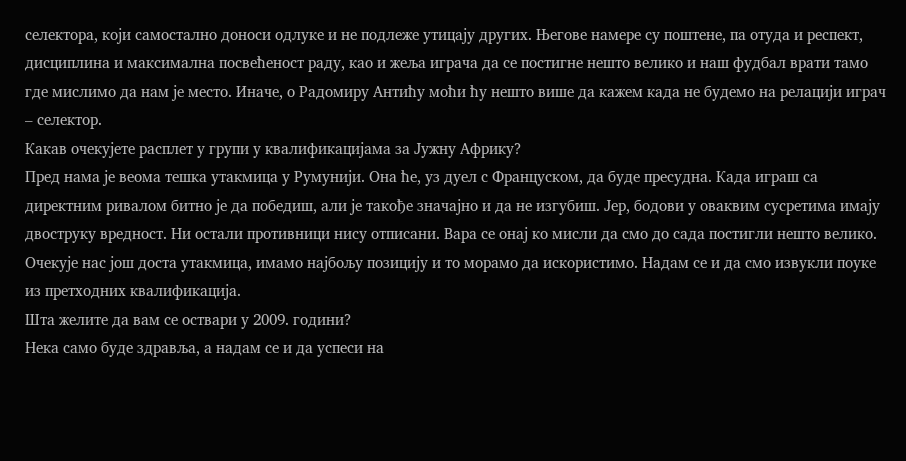селектора, који самостално доноси одлуке и не подлеже утицају других. Његове намере су поштене, па отуда и респект, дисциплина и максимална посвећеност раду, као и жеља играча да се постигне нешто велико и наш фудбал врати тамо где мислимо да нам је место. Иначе, о Радомиру Антићу моћи ћу нешто више да кажем када не будемо на релацији играч – селектор.
Какав очекујете расплет у групи у квалификацијама за Јужну Африку?
Пред нама је веома тешка утакмица у Румунији. Она ће, уз дуел с Француском, да буде пресудна. Када играш са директним ривалом битно је да победиш, али је такође значајно и да не изгубиш. Јер, бодови у оваквим сусретима имају двоструку вредност. Ни остали противници нису отписани. Вара се онај ко мисли да смо до сада постигли нешто велико. Очекује нас још доста утакмица, имамо најбољу позицију и то морамо да искористимо. Надам се и да смо извукли поуке из претходних квалификација.
Шта желите да вам се оствари у 2009. години?
Нека само буде здравља, а надам се и да успеси на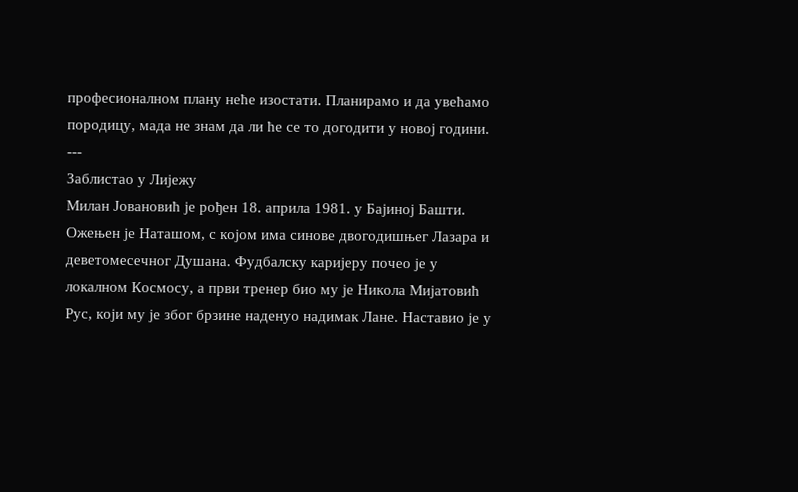професионалном плану неће изостати. Планирамо и да увећамо породицу, мада не знам да ли ће се то догодити у новој години.
---
Заблистао у Лијежу
Милан Јовановић је рођен 18. априла 1981. у Бајиној Башти. Ожењен је Наташом, с којом има синове двогодишњег Лазара и деветомесечног Душана. Фудбалску каријеру почео је у локалном Космосу, а први тренер био му је Никола Мијатовић Рус, који му је због брзине наденуо надимак Лане. Наставио је у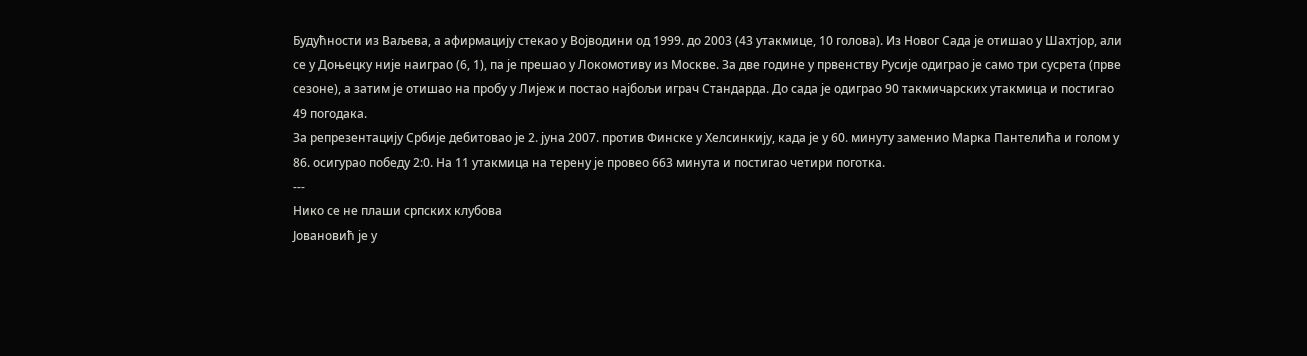Будућности из Ваљева, а афирмацију стекао у Војводини од 1999. до 2003 (43 утакмице, 10 голова). Из Новог Сада је отишао у Шахтјор, али се у Доњецку није наиграо (6, 1), па је прешао у Локомотиву из Москве. За две године у првенству Русије одиграо је само три сусрета (прве сезоне), а затим је отишао на пробу у Лијеж и постао најбољи играч Стандарда. До сада је одиграо 90 такмичарских утакмица и постигао 49 погодака.
За репрезентацију Србије дебитовао је 2. јуна 2007. против Финске у Хелсинкију, када је у 60. минуту заменио Марка Пантелића и голом у 86. осигурао победу 2:0. На 11 утакмица на терену је провео 663 минута и постигао четири поготка.
---
Нико се не плаши српских клубова
Јовановић је у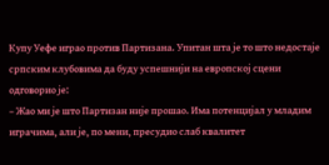Купу Уефе играо против Партизана. Упитан шта је то што недостаје српским клубовима да буду успешнији на европској сцени одговорио је:
– Жао ми је што Партизан није прошао. Има потенцијал у младим играчима, али је, по мени, пресудио слаб квалитет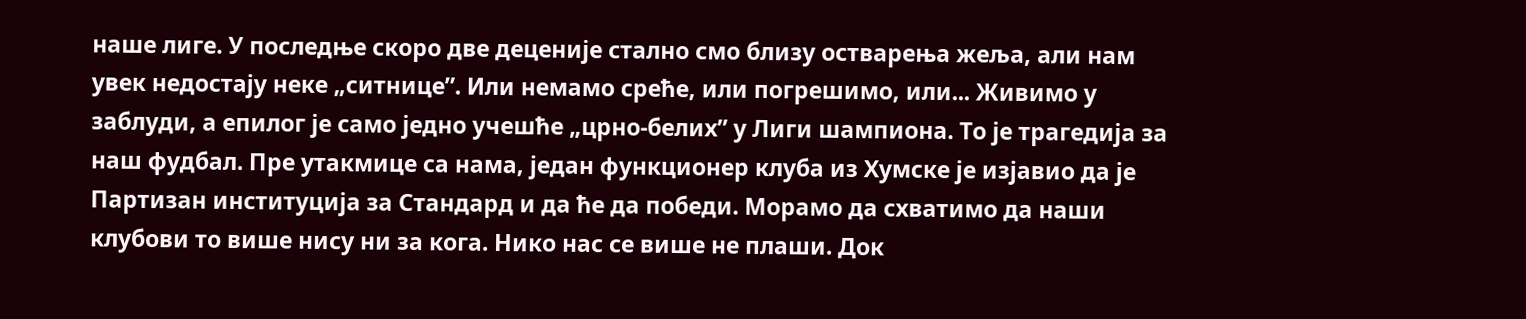наше лиге. У последње скоро две деценије стално смо близу остварења жеља, али нам увек недостају неке „ситнице”. Или немамо среће, или погрешимо, или... Живимо у заблуди, а епилог је само једно учешће „црно-белих” у Лиги шампиона. То је трагедија за наш фудбал. Пре утакмице са нама, један функционер клуба из Хумске је изјавио да је Партизан институција за Стандард и да ће да победи. Морамо да схватимо да наши клубови то више нису ни за кога. Нико нас се више не плаши. Док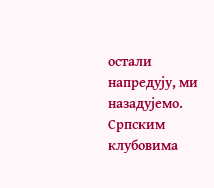остали напредују, ми назадујемо. Српским клубовима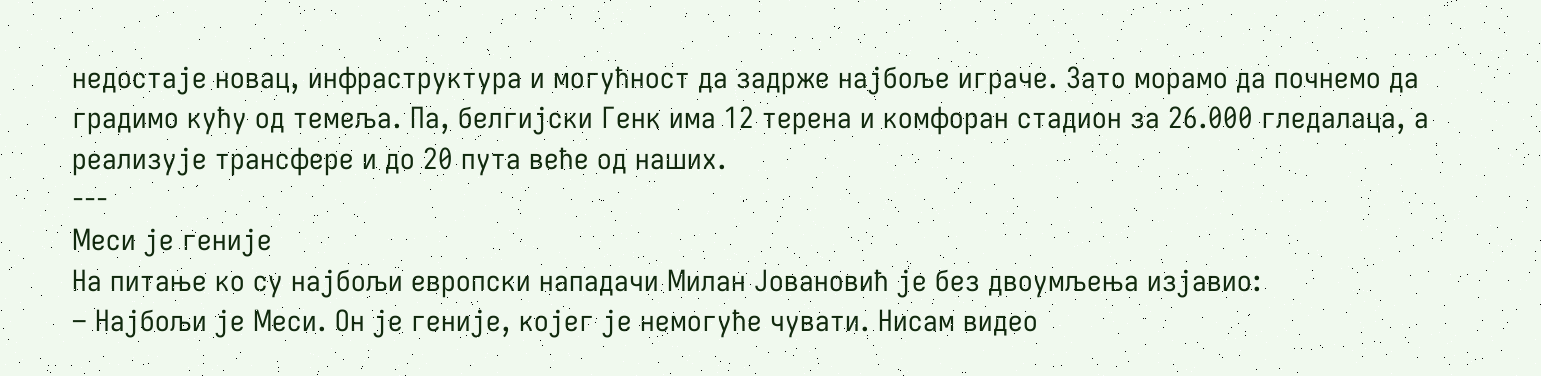недостаје новац, инфраструктура и могућност да задрже најбоље играче. Зато морамо да почнемо да градимо кућу од темеља. Па, белгијски Генк има 12 терена и комфоран стадион за 26.000 гледалаца, а реализује трансфере и до 20 пута веће од наших.
---
Меси је геније
На питање ко су најбољи европски нападачи Милан Јовановић је без двоумљења изјавио:
– Најбољи је Меси. Он је геније, којег је немогуће чувати. Нисам видео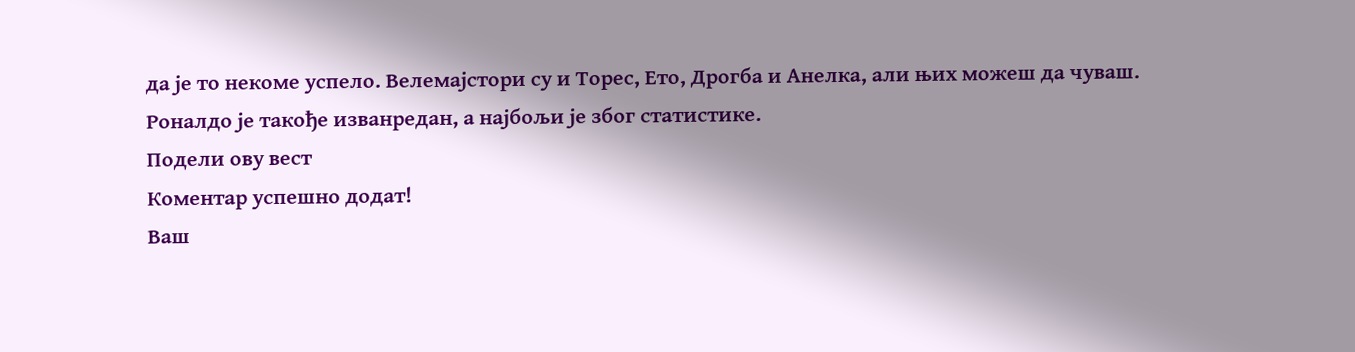да је то некоме успело. Велемајстори су и Торес, Ето, Дрогба и Анелка, али њих можеш да чуваш. Роналдо је такође изванредан, а најбољи је због статистике.
Подели ову вест
Комeнтар успeшно додат!
Ваш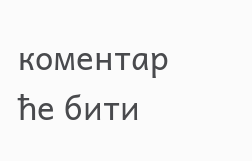комeнтар ћe бити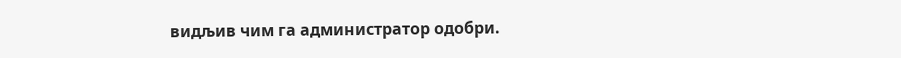видљив чим га администратор одобри.